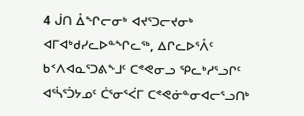4 ᒎᑎ ᐂᖏᓕᓂᒃ ᐊᔪᕐᑐᓕᔪᓂᒃ ᐊᒥᐊᒃᑯᓯᓚᐅᓐᖏᓚᖅ, ᐃᒋᓚᐅᕐᐰᑦ ᑲᑉᐱᐊᓇᕐᑐᕕᖕᒧᑦ ᑕᕝᕙᓂᓗ ᕿᓚᒃᓱᕐᓗᒋᑦ ᐊᕐᓵᕐᑑᔭᓄᑦ ᑖᕐᓂᕐᐹᒥ ᑕᕝᕙᓃᓐᓂᐊᓕᕐᓗᑎᒃ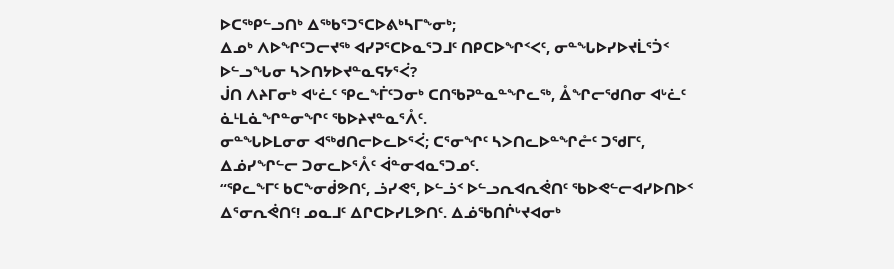ᐅᑕᖅᑭᓪᓗᑎᒃ ᐃᖅᑲᕐᑐᕐᑕᐅᕕᒃᓴᒥᖕᓂᒃ;
ᐃᓄᒃ ᐱᐅᖏᑦᑐᓕᔪᖅ ᐊᓯᕈᕐᑕᐅᓇᕐᑐᒧᑦ ᑎᑭᑕᐅᖏᑉᐸᑦ, ᓂᓐᖓᐅᓯᐅᔪᒫᕐᑑᑉ ᐅᓪᓗᖓᓂ ᓴᐳᑎᔭᐅᔪᓐᓇᕋᔭᕐᐹ?
ᒎᑎ ᐱᔨᒥᓂᒃ ᐊᒡᓛᑦ ᕿᓚᖕᒦᑦᑐᓂᒃ ᑕᑎᖃᕈᓐᓇᓐᖏᓚᖅ, ᐂᖏᓕᖁᑎᓂ ᐊᒡᓛᑦ ᓈᒻᒪᓈᖏᓐᓂᖏᑦ ᖃᐅᔨᔪᓐᓇᕐᐰᑦ.
ᓂᓐᖓᐅᒪᓂᓂ ᐊᖅᑯᑎᓕᐅᓚᐅᕐᐹ; ᑕᕐᓂᖏᑦ ᓴᐳᑎᓚᐅᓐᖏᓔᑦ ᑐᖁᒥᑦ, ᐃᓅᓯᖏᓪᓕ ᑐᓂᓚᐅᕐᐰᑦ ᐋᓐᓂᐊᓇᕐᑐᓄᑦ.
“ᕿᓚᖕᒥᑦ ᑲᑕᖕᓂᑰᕗᑎᑦ, ᓘᓯᕙᕐ, ᐅᓪᓘᑉ ᐅᓪᓗᕆᐊᕆᕚᑎᑦ ᖃᐅᕙᓪᓕᐊᓯᐅᑎᐅᑉ ᐃᕐᓂᕆᕚᑎᑦ! ᓄᓇᒧᑦ ᐃᒋᑕᐅᓯᒪᕗᑎᑦ. ᐃᓅᖃᑎᒌᒡᔪᐊᓂᒃ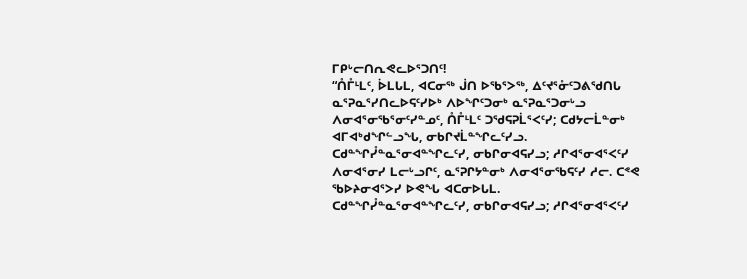ᒥᑭᒡᓕᑎᕆᕙᓚᐅᕐᑐᑎᑦ!
“ᑍᒤᒻᒪᑦ, ᐆᒪᒐᒪ, ᐊᑕᓂᖅ ᒎᑎ ᐅᖃᕐᐳᖅ, ᐃᑦᔪᕐᓁᑦᑐᕕᖁᑎᒐ ᓇᕐᕈᓇᕐᓯᑎᓚᐅᕋᑦᓯᐅᒃ ᐱᐅᖏᑦᑐᓂᒃ ᓇᕐᕈᓇᕐᑐᓂᒡᓗ ᐱᓂᐊᕐᓂᖃᕐᓂᑦᓯᓐᓄᑦ, ᑍᒤᒻᒪᑦ ᑐᖁᕋᕈᒫᕐᐸᑦᓯ; ᑕᑯᔭᓕᒫᓐᓂᒃ ᐊᒥᐊᒃᑯᖏᓪᓗᖓ, ᓂᑲᒋᔪᒫᓐᖏᓚᑦᓯᓗ.
ᑕᑯᓐᖏᓮᓐᓇᕐᓂᐊᓐᖏᓚᑦᓯ, ᓂᑲᒋᓂᐊᕋᓯᓗ; ᓱᒋᐊᕐᓂᐊᕐᐸᑦᓯ ᐱᓂᐊᕐᓂᓯ ᒪᓕᒡᓗᒋᑦ, ᓇᕐᕈᒋᔭᓐᓂᒃ ᐱᓂᐊᕐᓂᖃᕋᑦᓯ ᓱᓕ. ᑕᕝᕙ ᖃᐅᔨᓂᐊᕐᐳᓯ ᐅᕙᖓ ᐊᑕᓂᐅᒐᒪ.
ᑕᑯᓐᖏᓮᓐᓇᕐᓂᐊᓐᖏᓚᑦᓯ, ᓂᑲᒋᓂᐊᕋᓯᓗ; ᓱᒋᐊᕐᓂᐊᕐᐸᑦᓯ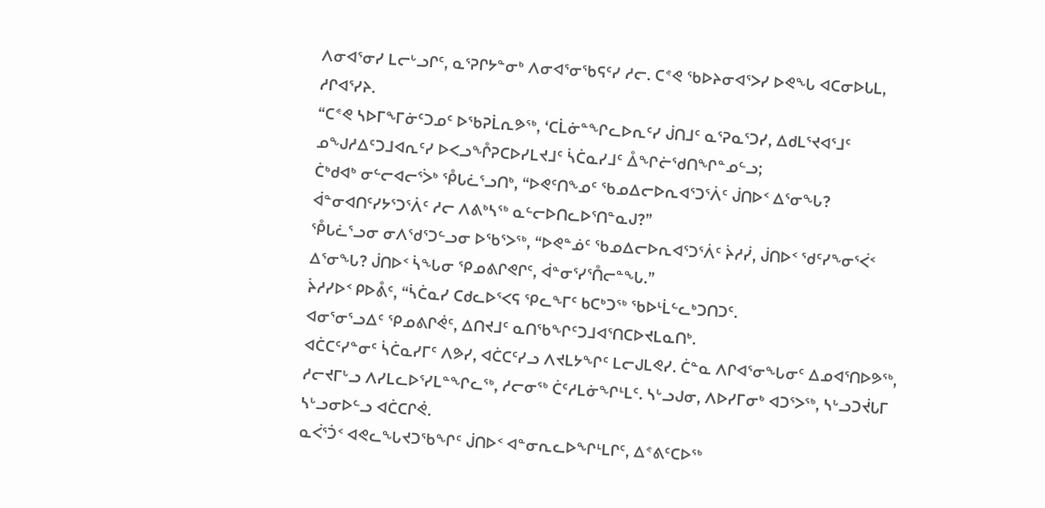ᐱᓂᐊᕐᓂᓯ ᒪᓕᒡᓗᒋᑦ, ᓇᕐᕈᒋᔭᓐᓂᒃ ᐱᓂᐊᕐᓂᖃᕋᑦᓯ ᓱᓕ. ᑕᕝᕙ ᖃᐅᔨᓂᐊᕐᐳᓯ ᐅᕙᖓ ᐊᑕᓂᐅᒐᒪ, ᓱᒋᐊᕐᓯᔨ.
“ᑕᕝᕙ ᓴᐅᒥᖕᒥᓃᑦᑐᓄᑦ ᐅᖃᕈᒫᕆᕗᖅ, ‘ᑕᒫᓃᓐᖏᓚᐅᕆᑦᓯ ᒎᑎᒧᑦ ᓇᕐᕈᓇᕐᑐᓯ, ᐃᑯᒪᕐᔪᐊᕐᒧᑦ ᓄᖑᓱᐃᑦᑐᒧᐊᕆᑦᓯ ᐅᐸᓗᖕᒊᕈᑕᐅᓯᒪᔪᒧᑦ ᓵᑖᓇᓯᒧᑦ ᐂᖏᓖᖁᑎᖏᓐᓄᓪᓗ;
ᑖᒃᑯᐊᒃ ᓂᓪᓕᐊᓕᕐᐴᒃ ᕾᒐᓛᕐᓗᑎᒃ, “ᐅᕙᑦᑎᖕᓄᑦ ᖃᓄᐃᓕᐅᕆᐊᕐᑐᕐᐲᑦ ᒎᑎᐅᑉ ᐃᕐᓂᖓ? ᐋᓐᓂᐊᑎᑦᓯᔭᕐᑐᕐᐲᑦ ᓱᓕ ᐱᕕᒃᓴᖅ ᓇᓪᓕᐅᑎᓚᐅᕐᑎᓐᓇᒍ?”
ᕾᒐᓛᕐᓗᓂ ᓂᐱᖁᕐᑐᓪᓗᓂ ᐅᖃᕐᐳᖅ, “ᐅᕙᓐᓅᑦ ᖃᓄᐃᓕᐅᕆᐊᕐᑐᕐᐲᑦ ᔩᓱᓰ, ᒎᑎᐅᑉ ᖁᑦᓯᖕᓂᕐᐹᑉ ᐃᕐᓂᖓ? ᒎᑎᐅᑉ ᓵᖓᓂ ᕿᓄᕕᒋᕙᒋᑦ, ᐋᓐᓂᕐᓯᕐᑍᓕᓐᖓ.”
ᔩᓱᓯᐅᑉ ᑭᐅᕔᑦ, “ᓵᑖᓇᓯ ᑕᑯᓚᐅᕐᐸᕋ ᕿᓚᖕᒥᑦ ᑲᑕᒃᑐᖅ ᖃᐅᒻᒫᓪᓚᒃᑐᑎᑐᑦ.
ᐊᓂᕐᓂᕐᓗᐃᑦ ᕿᓄᕕᒋᕚᑦ, ᐃᑎᔪᒧᑦ ᓇᑎᖃᖏᑦᑐᒧᐊᕐᑎᑕᐅᔪᒪᓇᑎᒃ.
ᐊᑖᑕᑦᓯᓐᓂᑦ ᓵᑖᓇᓯᒥᑦ ᐱᕗᓯ, ᐊᑖᑕᑦᓯᓗ ᐱᔪᒪᔭᖏᑦ ᒪᓕᒍᒪᕙᓯ. ᑖᓐᓇ ᐱᒋᐊᕐᓂᖓᓂᑦ ᐃᓄᐊᕐᑎᐅᕗᖅ, ᓱᓕᔪᒥᒡᓗ ᐱᓯᒪᓚᐅᕐᓯᒪᓐᖏᓚᖅ, ᓱᓕᓂᖅ ᑖᑦᓱᒪᓃᖏᒻᒪᑦ. ᓴᒡᓗᒍᓂ, ᐱᐅᓯᒥᓂᒃ ᐊᑐᕐᐳᖅ, ᓴᒡᓗᑐᔫᒐᒥ ᓴᒡᓗᓂᐅᓪᓗ ᐊᑖᑕᒋᕚ.
ᓇᐹᕐᑑᑉ ᐊᕙᓚᖓᔪᑐᖃᖏᑦ ᒎᑎᐅᑉ ᐊᓐᓂᕆᓚᐅᖏᒻᒪᒋᑦ, ᐃᕝᕕᑦᑕᐅᖅ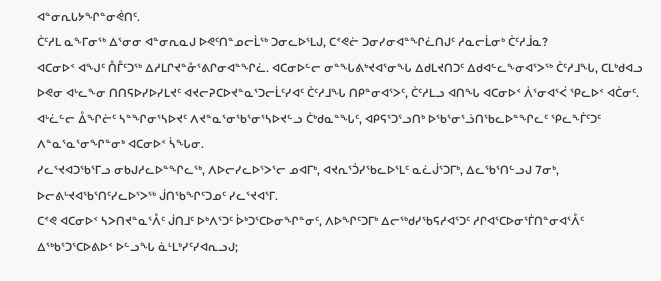ᐊᓐᓂᕆᒐᔭᖏᓐᓂᕚᑎᑦ.
ᑖᑦᓱᒪ ᓇᖕᒥᓂᖅ ᐃᕐᓂᓂ ᐊᓐᓂᕆᓇᒍ ᐅᕙᑦᑎᓐᓄᓕᒫᖅ ᑐᓂᓚᐅᕐᒪᒍ, ᑕᕝᕙᓖ ᑐᓂᓯᓂᐊᓐᖏᓛᑎᒍᑦ ᓱᓇᓕᒫᓂᒃ ᑖᑦᓱᒨᓇ?
ᐊᑕᓂᐅᑉ ᐊᖑᑦ ᑍᒤᑦᑐᖅ ᐃᓱᒪᒋᔪᓐᓁᕐᕕᒋᓂᐊᓐᖏᓛ. ᐊᑕᓂᐅᓪᓕ ᓂᓐᖓᕕᒃᔪᐊᕐᓂᖓ ᐃᑯᒪᔪᑎᑐᑦ ᐃᑯᐊᓪᓚᖕᓂᐊᕐᐳᖅ ᑖᑦᓱᒧᖓ, ᑕᒪᒃᑯᐊᓗ ᐅᕙᓂ ᐊᒡᓚᖕᓂ ᑎᑎᕋᐅᓯᐅᓯᒪᔪᑦ ᐊᔪᓕᕈᑕᐅᔪᓐᓇᕐᑐᓕᒫᑦᓯᐊᑦ ᑖᑦᓱᒧᖓ ᑎᑭᓐᓂᐊᕐᐳᑦ, ᑖᑦᓱᒪᓗ ᐊᑎᖓ ᐊᑕᓂᐅᑉ ᐲᕐᓂᐊᕐᐹ ᕿᓚᐅᑉ ᐊᑖᓂᑦ.
ᐊᒡᓛᓪᓕ ᐂᖏᓖᑦ ᓴᓐᖏᓂᕐᓴᐅᔪᑦ ᐱᔪᓐᓇᕐᓂᖃᕐᓂᕐᓴᐅᔪᓪᓗ ᑖᒃᑯᓇᓐᖓᑦ, ᐊᑭᕋᕐᑐᕐᓗᑎᒃ ᐅᖃᕐᓂᕐᓘᑎᖃᓚᐅᓐᖏᓚᑦ ᕿᓚᖕᒦᑦᑐᑦ ᐱᓐᓇᕐᓇᕐᓂᖏᓐᓂᒃ ᐊᑕᓂᐅᑉ ᓵᖓᓂ.
ᓯᓚᕐᔪᐊᑐᖃᕐᒥᓗ ᓂᑲᒍᓱᓚᐅᓐᖏᓚᖅ, ᐱᐅᓕᓯᓚᐅᕐᐳᕐᓕ ᓄᐊᒥᒃ, ᐊᔪᕆᕐᑑᓯᖃᓚᐅᕐᒪᑦ ᓇᓛᒎᕐᑐᒥᒃ, ᐃᓚᖃᕐᑎᓪᓗᒍ 7ᓂᒃ, ᐅᓕᕕᒡᔪᐊᖃᕐᑎᑦᓯᓚᐅᕐᐳᖅ ᒎᑎᖃᖏᑦᑐᓄᑦ ᓯᓚᕐᔪᐊᕐᒥ.
ᑕᕝᕙ ᐊᑕᓂᐅᑉ ᓴᐳᑎᔪᓐᓇᕐᐰᑦ ᒎᑎᒧᑦ ᐅᒃᐱᕐᑐᑦ ᐆᒃᑐᕐᑕᐅᓂᖏᓐᓂᑦ, ᐱᐅᖏᑦᑐᒥᒃ ᐃᓕᖅᑯᓯᖃᕋᓱᐊᕐᑐᑦ ᓱᒋᐊᕐᑕᐅᓂᕐᒦᑎᓐᓂᐊᕐᐰᑦ ᐃᖅᑲᕐᑐᕐᑕᐅᕕᐅᑉ ᐅᓪᓗᖓ ᓈᒻᒪᒃᓯᑦᓯᐊᕆᓗᒍ;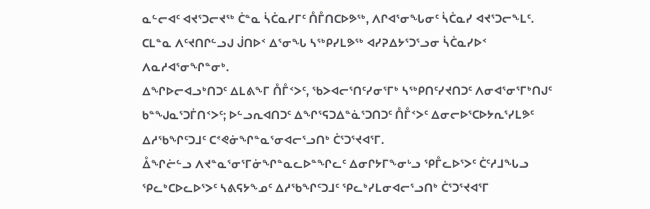ᓇᓪᓕᐊᑦ ᐊᔪᕐᑐᓕᔪᖅ ᑖᓐᓇ ᓵᑖᓇᓯᒥᑦ ᑍᒤᑎᑕᐅᕗᖅ, ᐱᒋᐊᕐᓂᖓᓂᑦ ᓵᑖᓇᓯ ᐊᔪᕐᑐᓕᖕᒪᑦ. ᑕᒪᓐᓇ ᐱᑦᔪᑎᒋᓪᓗᒍ ᒎᑎᐅᑉ ᐃᕐᓂᖓ ᓴᖅᑭᓯᒪᕗᖅ ᐊᓯᕈᐃᔭᕐᑐᕐᓗᓂ ᓵᑖᓇᓯᐅᑉ ᐱᓇᓱᐊᕐᓂᖏᓐᓂᒃ.
ᐃᖏᐅᓕᐊᓗᒃᑎᑐᑦ ᐃᒪᕕᖕᒥ ᑍᒤᑉᐳᑦ, ᖃᐳᐊᓕᕐᑎᑦᓯᓂᕐᒥᒃ ᓴᖅᑭᑎᑦᓯᔪᑎᑐᑦ ᐱᓂᐊᕐᓂᕐᒥᒃᑎᒍᑦ ᑲᓐᖑᓇᕐᑐᒦᑎᑉᐳᑦ; ᐅᓪᓗᕆᐊᑎᑐᑦ ᐃᖏᕐᕋᑐᐃᓐᓈᕐᑐᑎᑐᑦ ᑍᒤᑉᐳᑦ ᐃᓂᓕᐅᕐᑕᐅᔭᕆᕐᓯᒪᕗᑦ ᐃᓱᖃᖏᑦᑐᒧᑦ ᑕᕝᕙᓃᖏᓐᓇᕐᓂᐊᓕᕐᓗᑎᒃ ᑖᕐᑐᕐᔪᐊᕐᒥ.
ᐂᖏᓖᓪᓗ ᐱᔪᓐᓇᕐᓂᕐᒥᓃᖏᓐᓇᓚᐅᓐᖏᓚᑦ ᐃᓂᒋᔭᒥᖕᓂᒡᓗ ᕿᒤᓚᐅᕐᐳᑦ ᑖᑦᓱᒧᖓᓗ ᕿᓚᒃᑕᐅᓚᐅᕐᐳᑦ ᓴᕕᕋᔭᖕᓄᑦ ᐃᓱᖃᖏᑦᑐᒧᑦ ᕿᓚᒃᓯᒪᓂᐊᓕᕐᓗᑎᒃ ᑖᕐᑐᕐᔪᐊᕐᒥ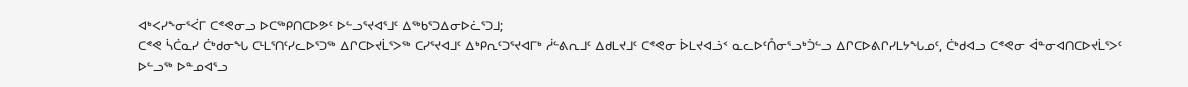ᐊᒃᐸᓯᖕᓂᕐᐹᒥ ᑕᕝᕙᓂᓗ ᐅᑕᖅᑭᑎᑕᐅᕗᑦ ᐅᓪᓗᕐᔪᐊᕐᒧᑦ ᐃᖅᑲᕐᑐᐃᓂᐅᓛᕐᑐᒧ;
ᑕᕝᕙ ᓵᑖᓇᓯ ᑖᒃᑯᓂᖓ ᑕᒻᒪᕐᑎᑦᓯᓚᐅᕐᑐᖅ ᐃᒋᑕᐅᔪᒫᕐᐳᖅ ᑕᓯᕐᔪᐊᒧᑦ ᐃᒃᑭᕆᑦᑐᕐᔪᐊᒥᒃ ᓲᓪᕕᕆᒧᑦ ᐃᑯᒪᔪᒧᑦ ᑕᕝᕙᓂ ᐆᒪᔪᐊᓘᑉ ᓇᓚᐅᑦᑍᓂᕐᓗᒃᑑᓪᓗ ᐃᒋᑕᐅᕕᒋᓯᒪᔭᖓᓄᑦ, ᑖᒃᑯᐊᓗ ᑕᕝᕙᓂ ᐋᓐᓂᐊᑎᑕᐅᔪᒫᕐᐳᑦ ᐅᓪᓗᖅ ᐅᓐᓄᐊᕐᓗ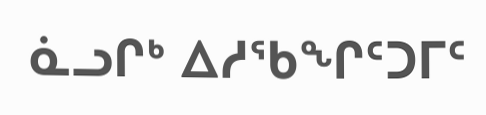ᓈᓗᒋᒃ ᐃᓱᖃᖏᑦᑐᒥᑦ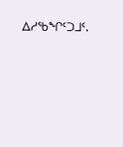ᐃᓱᖃᖏᑦᑐᒧᑦ.